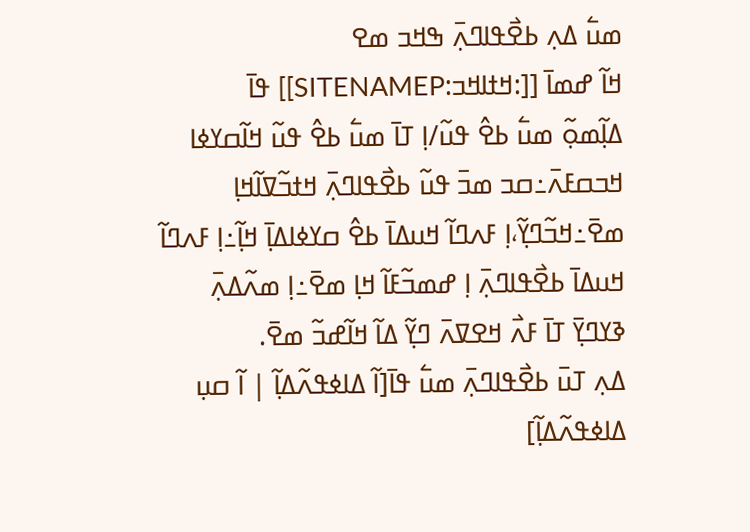ߘߎ߱ ߡߍ߲ ߕߐ߯ߟߊߣߍ߲߫ ߒߞߏ ߘߐ
ߞߊ߬ ߝߘߊ߫ [[:ߞߙߊߞߏ:SITENAMEP]] ߟߊ߫
ߡߊ߲߬ߘߋ߲߬ ߘߎ߱ ߕߐ߮ ߟߎ߬/ߊ߲ ߠߊ߫ ߘߎ߱ ߕߐ߮ ߟߎ߬ ߞߊ߬ߛߌߦߊ ߞߏߛߓߍ߫߸ߛߏ ߘߏ߫ ߟߎ߬ ߕߐ߯ߟߊߣߍ߲߫ ߞߙߏ߬ߜߊ߬ߞߊ߲ ߘߐ߫߸ߞߏ߬ߣߌ߲߬،ߊ߲ ߓߍߣߊ߬ ߞߎߡߊ߫ ߕߐ߮ ߛߌߦߊߡߊ߲߫ ߞߊ߲߬߸ߊ߲ ߓߍߣߊ߬ ߞߎߡߊ߫ ߕߐ߯ߟߊߣߍ߲߫ ߊ߲ ߝߘߏ߬ߓߊ߬ ߞߊ߲ ߘߐ߫߸ߊ߲ ߘߍ߬ߡߍ߲߫ ߢߌߣߌ߲߫ ߠߊ߫ ߓߍ߯ ߞߐߜߍ߫ ߣߌ߲߬ ߡߊ߬ ߞߊ߬ߝߏ߬ ߘߐ߫.
ߡߍ߲ ߠߎ߫ ߕߐ߯ߟߊߣߍ߲߫ ߘߎ߱ ߟߊ߫[ߊ߬ ߡߊߦߟߍ߬ߡߊ߲߬ | ߊ߬ ߛߎ߲ ߡߊߦߟߍ߬ߡߊ߲߬]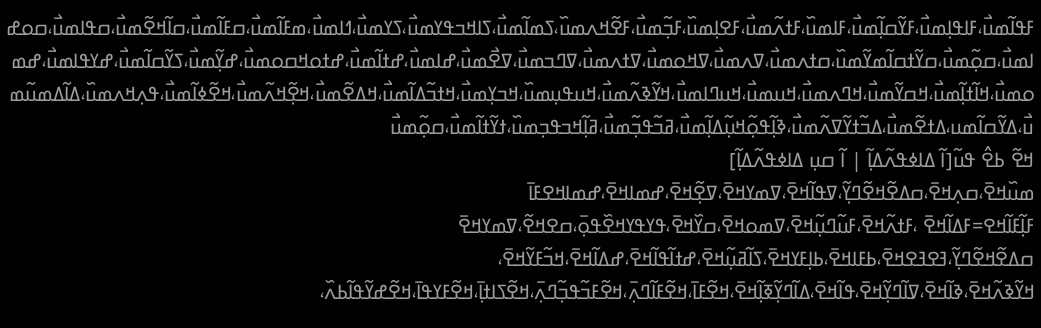ߓߟߊ߬ߘߎ߯،ߓߊߟߊ߲ߘߎ߯،ߓߌ߬ߛߊ߲߬ߘߎ߯،ߓߊߘߎ߰،ߓߙߍ߬ߘߎ߯،ߓߐߊ߲ߘߎ߰،ߓߏ߲߬ߘߎ߯،ߓߐ߬ߞߍߘߎ߰،ߖߘߊ߬ߘߎ߯،ߖߊߞߏߟߌߘߎ߯،ߖߌߘߎ߯،ߗߊߘߎ߯،ߘߓߊ߬ߘߎ߯،ߛߓߊ߬ߘߎ߯،ߛߊ߬ߞߐ߬ߘߎ߯،ߛߟߊߘߎ߯،ߛߋߝߊߘߎ߯،ߛߋ߲߬ߘߎ߯،ߛߌ߬ߙߛߊ߬ߘߌ߬ߘߎ߰،ߛߙߍߘߎ߯،ߜߍߘߎ߯،ߜߞߋߘߎ߯،ߜߙߍߘߎ߯،ߜߣߏߘߎ߯،ߜߐ߯ߘߎ߯،ߝߊߘߎ߯،ߝߙߊ߬ߘߎ߯،ߝߙߋߞߛߋߘߎ߯،ߝߌ߲߬ߘߎ߯،ߖߌ߬ߛߊ߬ߘߎ߯،ߝߌߟߊߘߎ߯،ߝߘߋߘߎ߯،ߞߊ߬ߙߊ߲߬ߘߎ߯،ߞߛߌ߬ߘߎ߯،ߞߣߍߘߎ߯،ߞߎߘߎ߯،ߞߎߣߊߘߎ߯،ߞߌ߬ߢߍ߬ߘߎ߯،ߞߎߟߎ߲ߘߎ߰،ߞߏߌ߲ߘߎ߯،ߞߙߏ߬ߡߊ߬ߘߎ߯،ߞߡߐ߬ߘߎ߯،ߞߐ߲߬ߞߍ߬ߘߎ߯،ߞߐ߬ߦߊ߬ߘߎ߯،ߟߍ߲ߞߍߘߎ߰،ߡߊ߬ߡߘߎ߬ߘߎ߯،ߡߌ߬ߛߊ߬ߘߎ،ߡߙߐ߬ߘߎ߯،ߡߏ߬ߙߌ߬ߜߍ߬ߘߎ߯،ߢߊ߲߬ߟߋ߲߬ߞߎ߲߬ߡߊ߲߬ߘߎ߯،ߥߏ߬ߟߏ߲߬ߘߎ߯،ߥߊ߲߬ߞߏߟߏ߲ߘߎ߰،ߙߌ߬ߙߊ߬ߘߎ߯،ߛߋ߲߬ߘߎ߯
ߞߐ߬ ߕߐ߮ ߟߎ߬[ߊ߬ ߡߊߦߟߍ߬ߡߊ߲߬ | ߊ߬ ߛߎ߲ ߡߊߦߟߍ߬ߡߊ߲߬]
ߘߎ߰ߞߐ߫،ߛߍ߲ߞߐ߫،ߛߡߐ߬ߞߐ߬ߣߌ߲߬،ߜߟߊ߬ߞߐ߫،ߜߘߌߞߐ߫،ߜߐ߲߬ߞߐ߫،ߝߘߊߞߐ߫،ߝߘߊߞߐߓߊ߫
ߓߊ߲߬ߓߊ߬ߞߐ=ߓߡߊ߬ߞߐ߫ ،ߓߙߍ߬ߞߐ߫،ߓߎ߬ߣߎ߲߬ߞߐ߫،ߜߘߋߞߐ߫،ߛߌ߰ߞߐ߫،ߟߌߟߌߞߐ߰ߟߋ߲߫،ߛߐߞߐ߬،ߜߘߌߞߐ߫
ߛߡߐ߬ߞߐ߬ߣߌ߲߬،ߔߐߔߐߞߐ߫،ߕߓߊߞߐ߫،ߕߊ߲ߓߌߞߐ߫،ߖߊ߬ߥߎ߲߬ߞߐ߫،ߝߙߊ߬ߟߊ߬ߞߐ߫،ߝߡߊ߬ߞߐ߫،ߞߏ߬ߓߌ߬ߞߐ߫،
ߞߌ߬ߢߍ߬ߞߐ߫،ߢߊ߬ߞߐ߫،ߜߊ߬ߣߌ߲߬ߞߐ߫،ߟߊ߬ߞߐ߫،ߡߊ߬ߣߌ߲߬ߧߊ߲߬ߞߐ߫،ߞߐ߬ߓߊ߫،ߞߐ߬ߓߊ߬ߣߍ߲߫،ߞߐ߬ߓߏ߬ߟߏ߲߬ߣߍ߲߫،ߞߐ߬ߖߊߙߊ߲߫،ߞߐ߬ߓߌߟߊ߫،ߞߐ߬ߝߌ߬ߟߊ߬ߕߍ߰،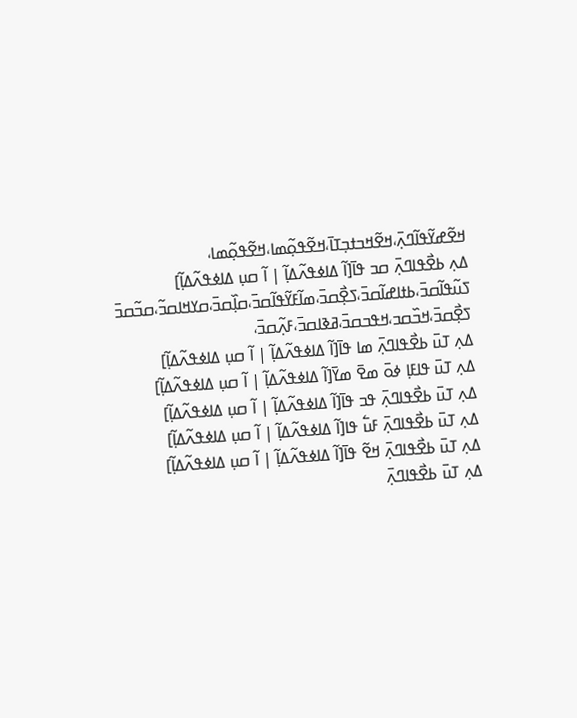ߞߐ߬ߝߌ߬ߟߊ߬ߣߍ߲߫،ߞߐ߬ߞߏߙߏ߲ߠߊ߫،ߞߐ߬ߟߋ߲߬ߘߊ،ߞߐ߬ߟߋ߲߬ߘߊ،
ߡߍ߲ ߕߐ߯ߟߊߣߍ߲߫ ߛߏ ߟߊ߫[ߊ߬ ߡߊߦߟߍ߬ߡߊ߲߬ | ߊ߬ ߛߎ߲ ߡߊߦߟߍ߬ߡߊ߲߬]
ߖߎ߬ߟߊ߬ߛߏ߫،ߕߙߊߝߊ߬ߛߏ߫،ߖߐ߲߯ߛߏ߫،ߘߊ߬ߓߌ߬ߟߊ߬ߛߏ߫،ߛߊ߲߰ߛߏ߫،ߛߌߞߊߛߏ߬،ߛߏ߬ߛߏ߫
ߖߐ߲߯ߛߏ߫،ߞߏ߰ߛߏ،ߞߟߏߛߏ߫،ߥߢߊߛߏ߫،ߓߍ߲߬ߛߏ߫،
ߡߍ߲ ߠߎ߫ ߕߐ߯ߟߊߣߍ߲߫ ߘߊ ߟߊ߫[ߊ߬ ߡߊߦߟߍ߬ߡߊ߲߬ | ߊ߬ ߛߎ߲ ߡߊߦߟߍ߬ߡߊ߲߬]
ߡߍ߲ ߠߎ߫ ߟߊߓߊ߲ ߦߋ߫ ߘߐ߫ ߘߌ߫[ߊ߬ ߡߊߦߟߍ߬ߡߊ߲߬ | ߊ߬ ߛߎ߲ ߡߊߦߟߍ߬ߡߊ߲߬]
ߡߍ߲ ߠߎ߫ ߕߐ߯ߟߊߣߍ߲߫ ߟߏ ߟߊ߫[ߊ߬ ߡߊߦߟߍ߬ߡߊ߲߬ | ߊ߬ ߛߎ߲ ߡߊߦߟߍ߬ߡߊ߲߬]
ߡߍ߲ ߠߎ߫ ߕߐ߯ߟߊߣߍ߲߫ ߓߎ߱ ߟߊ[ߊ߬ ߡߊߦߟߍ߬ߡߊ߲߬ | ߊ߬ ߛߎ߲ ߡߊߦߟߍ߬ߡߊ߲߬]
ߡߍ߲ ߠߎ߫ ߕߐ߯ߟߊߣߍ߲߫ ߞߐ߬ ߟߊ߫[ߊ߬ ߡߊߦߟߍ߬ߡߊ߲߬ | ߊ߬ ߛߎ߲ ߡߊߦߟߍ߬ߡߊ߲߬]
ߡߍ߲ ߠߎ߫ ߕߐ߯ߟߊߣߍ߲߫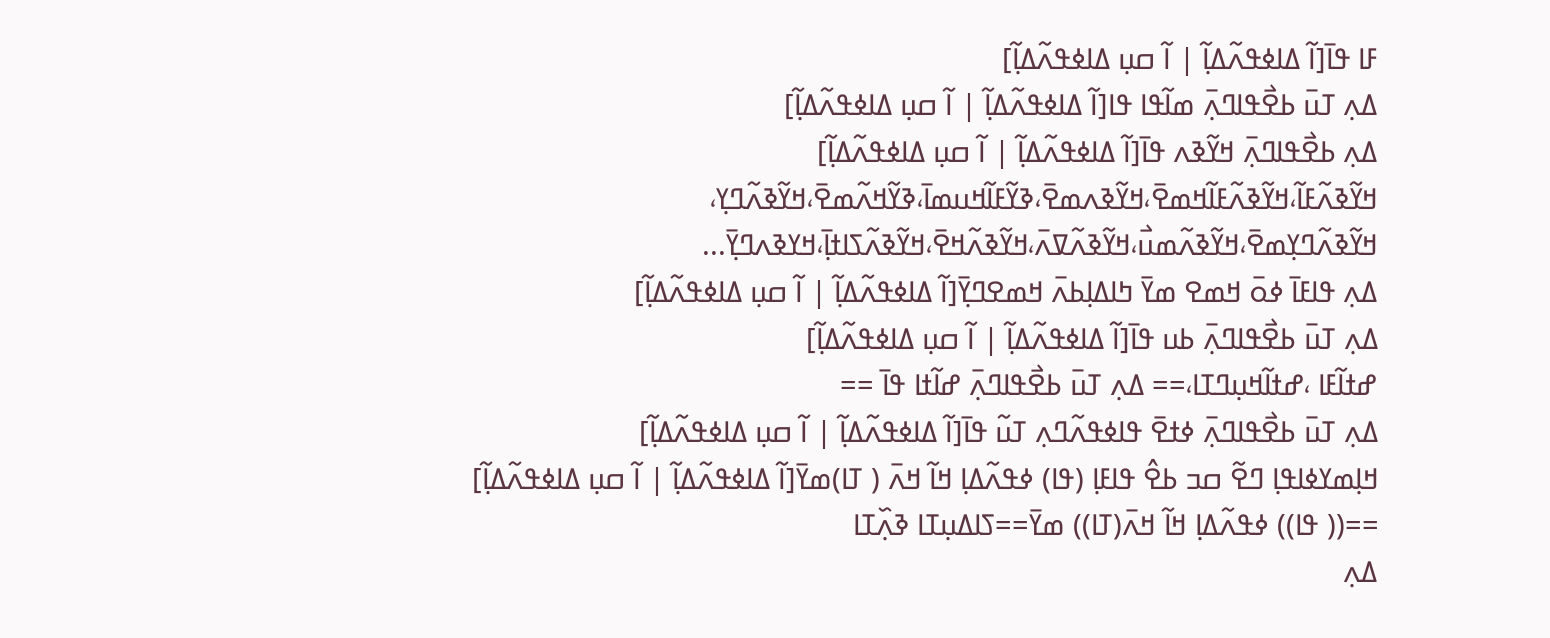ߓߊ ߟߊ߫[ߊ߬ ߡߊߦߟߍ߬ߡߊ߲߬ | ߊ߬ ߛߎ߲ ߡߊߦߟߍ߬ߡߊ߲߬]
ߡߍ߲ ߠߎ߫ ߕߐ߯ߟߊߣߍ߲߫ ߘߊ߬ߟߊ ߟߊ[ߊ߬ ߡߊߦߟߍ߬ߡߊ߲߬ | ߊ߬ ߛߎ߲ ߡߊߦߟߍ߬ߡߊ߲߬]
ߡߍ߲ ߕߐ߯ߟߊߣߍ߲߫ ߞߌ߬ߢߍ ߟߊ߫[ߊ߬ ߡߊߦߟߍ߬ߡߊ߲߬ | ߊ߬ ߛߎ߲ ߡߊߦߟߍ߬ߡߊ߲߬]
ߞߌ߬ߢߍ߬ߓߊ߬،ߞߌ߬ߢߍ߬ߓߊ߬ߞߘߐ߫،ߞߌ߬ߢߍߘߐ߫،ߢߌ߬ߓߊ߬ߞߎߘߊ߫،ߢߌ߬ߞߍ߬ߘߐ߫،ߞߌ߬ߢߍ߬ߣߌ߲، ߞߌ߬ߢߍ߬ߣߌ߲ߘߐ߫،ߞߌ߬ߢߍ߬ߘߎ߯،ߞߌ߬ߢߍ߬ߜߍ߫،ߞߌ߬ߢߍ߬ߞߐ߫،ߞߌ߬ߢߍ߬ߖߊߙߊ߲߫،ߞߌߢߍߣߌ߲߫...
ߡߍ߲ ߟߊߓߊ߫ ߦߋ߫ ߞߘߐ ߘߌ߫ ߤߊߡߊ߲ߕߍ߫ ߞߘߐߣߌ߲߫[ߊ߬ ߡߊߦߟߍ߬ߡߊ߲߬ | ߊ߬ ߛߎ߲ ߡߊߦߟߍ߬ߡߊ߲߬]
ߡߍ߲ ߠߎ߫ ߕߐ߯ߟߊߣߍ߲߫ ߕߎ ߟߊ߫[ߊ߬ ߡߊߦߟߍ߬ߡߊ߲߬ | ߊ߬ ߛߎ߲ ߡߊߦߟߍ߬ߡߊ߲߬]
ߝߙߊ߬ߓߊ ،ߝߙߊ߬ߞߎ߲ߣߠߊ،== ߡߍ߲ ߠߎ߫ ߕߐ߯ߟߊߣߍ߲߫ ߝߊ߬ߙߊ ߟߊ߫ ==
ߡߍ߲ ߠߎ߫ ߕߐ߯ߟߊߣߍ߲߫ ߦߙߐ߫ ߟߊߦߟߍ߬ߣߍ߲ ߠߎ߬ ߟߊ߫[ߊ߬ ߡߊߦߟߍ߬ߡߊ߲߬ | ߊ߬ ߛߎ߲ ߡߊߦߟߍ߬ߡߊ߲߬]
ߞߊ߲ߘߌߦߊߟߊ߲ ߣߐ߬ ߛߏ ߕߐ߮ ߟߊߓߊ߲ (ߟߊ) ߦߟߍ߬ߡߊ߲ ߞߊ߬ ߞߍ߫ ( ߠߊ)ߘߌ߫[ߊ߬ ߡߊߦߟߍ߬ߡߊ߲߬ | ߊ߬ ߛߎ߲ ߡߊߦߟߍ߬ߡߊ߲߬]
==(( ߟߊ)) ߦߟߍ߬ߡߊ߲ ߞߊ߬ ߞߍ߫(ߠߊ)) ߘߌ߫==ߖߊߡߎ߲ߠߊ ߢߍ߲߰ߠߊ
ߡߍ߲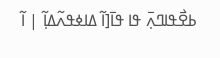ߕߐ߯ߟߊߣߍ߲߫ ߟߊ ߟߊ߫[ߊ߬ ߡߊߦߟߍ߬ߡߊ߲߬ | ߊ߬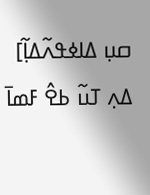ߛߎ߲ ߡߊߦߟߍ߬ߡߊ߲߬]
ߡߍ߲ ߠߎ߬ ߕߐ߮ ߓߘߊ߫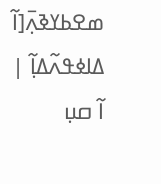ߘߐߕߌߢߍ߲߫[ߊ߬ ߡߊߦߟߍ߬ߡߊ߲߬ | ߊ߬ ߛߎ߲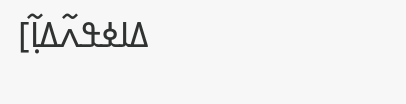ߡߊߦߟߍ߬ߡߊ߲߬]